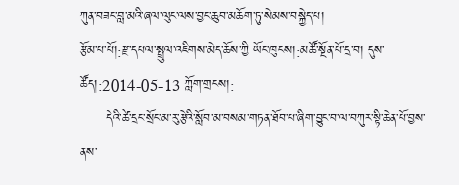ཀུན་བཟང་བླ་མའི་ཞལ་ལུང་ལས་བྱང་ཆུབ་མཆོག་ཏུ་སེམས་བསྐྱེད་པ།
རྩོམ་པ་པོ།:རྫ་དཔལ་སྤྲུལ་འཇིགས་མེད་ཆོས་ཀྱི ཡོང་ཁུངས།:མཚོ་སྔོན་པོ་དྲ་བ། དུས་ཚོད།:2014-05-13 ཀློག་གྲངས།:
      དེའི་ཚེ་དྲང་སྲོང་མ་རུ་རྩེའི་སློབ་མ་བསམ་གཏན་ཐོབ་པ་ཞིག་བྱུང་བ་ལ་བཀུར་སྟི་ཆེན་པོ་བྱས་ནས་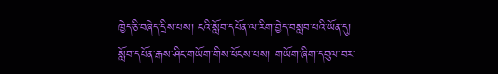ཁྱེད་ཅི་བཞེད་དྲིས་པས། ངའི་སློབ་དཔོན་ལ་རིག་བྱེད་བསླབ་པའི་ཡོན་དུ། སློབ་དཔོན་རྒས་ཤིང་གཡོག་གིས་ཕོངས་པས། གཡོག་ཞིག་དབུལ་བར་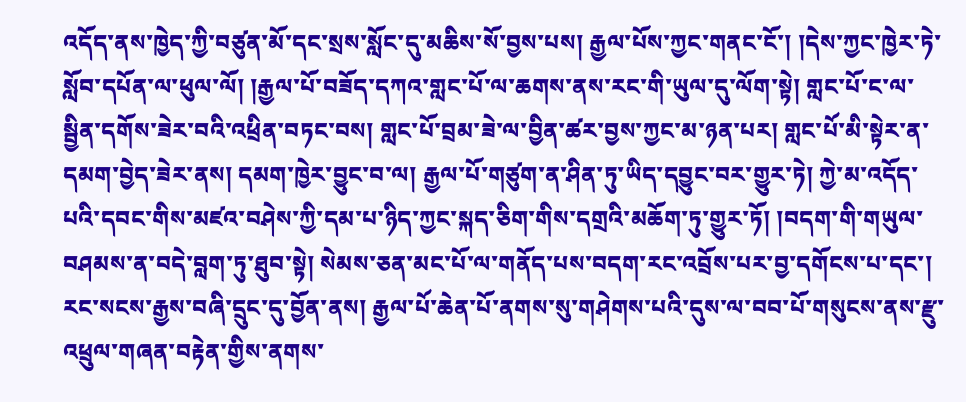འདོད་ནས་ཁྱེད་ཀྱི་བཙུན་མོ་དང་སྲས་སློང་དུ་མཆིས་སོ་བྱས་པས། རྒྱལ་པོས་ཀྱང་གནང་ངོ་། །དེས་ཀྱང་ཁྱེར་ཏེ་སློབ་དཔོན་ལ་ཕུལ་ལོ། །རྒྱལ་པོ་བཟོད་དཀའ་གླང་པོ་ལ་ཆགས་ནས་རང་གི་ཡུལ་དུ་ལོག་སྟེ། གླང་པོ་ང་ལ་སྦྱིན་དགོས་ཟེར་བའི་འཕྲིན་བཏང་བས། གླང་པོ་བྲམ་ཟེ་ལ་བྱིན་ཚར་བྱས་ཀྱང་མ་ཉན་པར། གླང་པོ་མི་སྟེར་ན་དམག་བྱེད་ཟེར་ནས། དམག་ཁྱེར་བྱུང་བ་ལ། རྒྱལ་པོ་གཙུག་ན་ཤིན་ཏུ་ཡིད་དབྱུང་བར་གྱུར་ཏེ། ཀྱེ་མ་འདོད་པའི་དབང་གིས་མཛའ་བཤེས་ཀྱི་དམ་པ་ཉིད་ཀྱང་སྐད་ཅིག་གིས་དགྲའི་མཆོག་ཏུ་གྱུར་ཏོ། །བདག་གི་གཡུལ་བཤམས་ན་བདེ་བླག་ཏུ་ཐུབ་སྟེ། སེམས་ཅན་མང་པོ་ལ་གནོད་པས་བདག་རང་འབྲོས་པར་བྱ་དགོངས་པ་དང་། རང་སངས་རྒྱས་བཞི་དྲུང་དུ་བྱོན་ནས། རྒྱལ་པོ་ཆེན་པོ་ནགས་སུ་གཤེགས་པའི་དུས་ལ་བབ་པོ་གསུངས་ནས་རྫུ་འཕྲུལ་གཞན་བརྟེན་གྱིས་ནགས་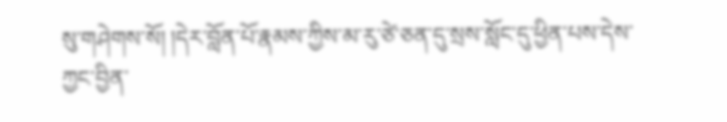སུ་གཤེགས་སོ། །དེར་བློན་པོ་རྣམས་ཀྱིས་མ་རུ་ཙེ་ཅན་དུ་སྲས་སློང་དུ་ཕྱིན་པས་དེས་ཀྱང་བྱིན་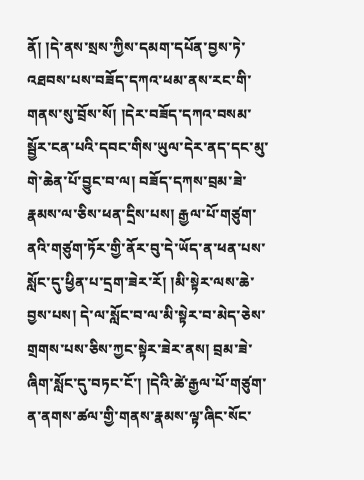ནོ། །དེ་ནས་སྲས་ཀྱིས་དམག་དཔོན་བྱས་ཏེ་འཐབས་པས་བཟོད་དཀའ་ཕམ་ནས་རང་གི་གནས་སུ་བྲོས་སོ། །དེར་བཟོད་དཀའ་བསམ་སྦྱོར་ངན་པའི་དབང་གིས་ཡུལ་དེར་ནད་དང་མུ་གེ་ཆེན་པོ་བྱུང་བ་ལ། བཟོད་དཀས་བྲམ་ཟེ་རྣམས་ལ་ཅིས་ཕན་དྲིས་པས། རྒྱལ་པོ་གཙུག་ནའི་གཙུག་ཏོར་གྱི་ནོར་བུ་དེ་ཡོད་ན་ཕན་པས་སློང་དུ་ཕྱིན་པ་དྲག་ཟེར་རོ། །མི་སྟེར་ལས་ཆེ་བྱས་པས། དེ་ལ་སློང་བ་ལ་མི་སྟེར་བ་མེད་ཅེས་གྲགས་པས་ཅིས་ཀྱང་སྟེར་ཟེར་ནས། བྲམ་ཟེ་ཞིག་སློང་དུ་བཏང་ངོ་། །དེའི་ཚེ་རྒྱལ་པོ་གཙུག་ན་ནགས་ཚལ་གྱི་གནས་རྣམས་ལྟ་ཞིང་སོང་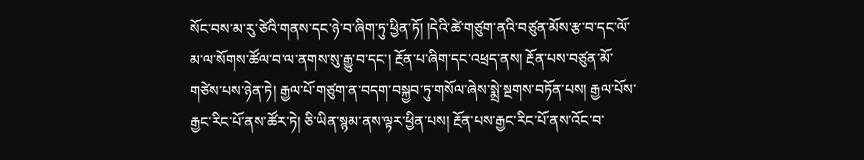སོང་བས་མ་རུ་ཙེའི་གནས་དང་ཉེ་བ་ཞིག་ཏུ་ཕྱིན་ཏོ། །དེའི་ཚེ་གཙུག་ནའི་བཙུན་མོས་རྩ་བ་དང་ལོ་མ་ལ་སོགས་ཚོལ་བ་ལ་ནགས་སུ་རྒྱུ་བ་དང་། རྔོན་པ་ཞིག་དང་འཕྲད་ནས། རྔོན་པས་བཙུན་མོ་གཙེས་པས་ཉེན་ཏེ། རྒྱལ་པོ་གཙུག་ན་བདག་བསྐྱབ་ཏུ་གསོལ་ཞེས་སྨྲེ་སྔགས་བཏོན་པས། རྒྱལ་པོས་རྒྱང་རིང་པོ་ནས་ཚོར་ཏེ། ཅི་ཡིན་སྙམ་ནས་ལྟར་ཕྱིན་པས། རྔོན་པས་རྒྱང་རིང་པོ་ནས་འོང་བ་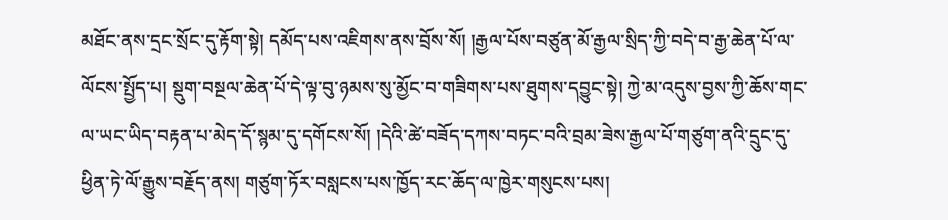མཐོང་ནས་དྲང་སྲོང་དུ་རྟོག་སྟེ། དམོད་པས་འཇིགས་ནས་བྲོས་སོ། །རྒྱལ་པོས་བཙུན་མོ་རྒྱལ་སྲིད་ཀྱི་བདེ་བ་རྒྱ་ཆེན་པོ་ལ་ལོངས་སྤྱོད་པ། སྡུག་བསྔལ་ཆེན་པོ་དེ་ལྟ་བུ་ཉམས་སུ་མྱོང་བ་གཟིགས་པས་ཐུགས་དབྱུང་སྟེ། ཀྱེ་མ་འདུས་བྱས་ཀྱི་ཆོས་གང་ལ་ཡང་ཡིད་བརྟན་པ་མེད་དོ་སྙམ་དུ་དགོངས་སོ། །དེའི་ཚེ་བཟོད་དཀས་བཏང་བའི་བྲམ་ཟེས་རྒྱལ་པོ་གཙུག་ནའི་དྲུང་དུ་ཕྱིན་ཏེ་ལོ་རྒྱུས་བརྗོད་ནས། གཙུག་ཏོར་བསླངས་པས་ཁྱོད་རང་ཆོད་ལ་ཁྱེར་གསུངས་པས།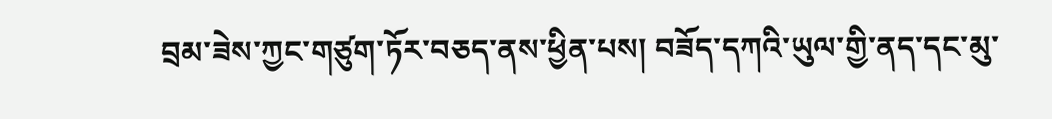བྲམ་ཟེས་ཀྱང་གཙུག་ཏོར་བཅད་ནས་ཕྱིན་པས། བཟོད་དཀའི་ཡུལ་གྱི་ནད་དང་མུ་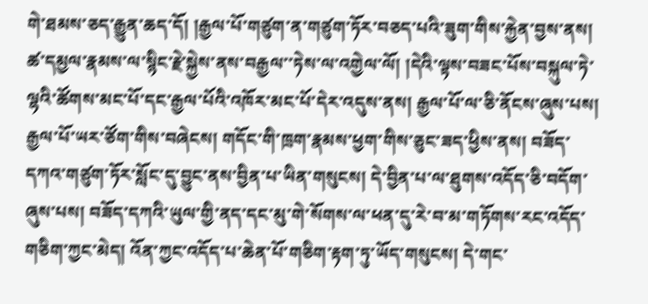གེ་ཐམས་ཅད་རྒྱུན་ཆད་དོ། །རྒྱལ་པོ་གཙུག་ན་གཙུག་ཏོར་བཅད་པའི་ཟུག་གིས་རྐྱེན་བྱས་ནས། ཚ་དམྱལ་རྣམས་ལ་སྙིང་རྗེ་སྐྱེས་ནས་བརྒྱལ་་ཏེས་ལ་འགྱེལ་ལོ། །དེའི་ལྟས་བཟང་པོས་བསྐུལ་ཏེ་ལྷའི་ཚོགས་མང་པོ་དང་རྒྱལ་པོའི་འཁོར་མང་པོ་དེར་འདུས་ནས། རྒྱལ་པོ་ལ་ཅི་ནོངས་ཞུས་པས། རྒྱལ་པོ་ཡར་ཙོག་གིས་བཞེངས། གདོང་གི་ཁྲག་རྣམས་ཕྱག་གིས་ཅུང་ཟད་ཕྱིས་ནས། བཟོད་དཀའ་གཙུག་ཏོར་སློང་དུ་བྱུང་ནས་བྱིན་པ་ཡིན་གསུངས། དེ་བྱིན་པ་ལ་ཐུགས་འདོད་ཅི་བདོག་ཞུས་པས། བཟོད་དཀའི་ཡུལ་གྱི་ནད་དང་མུ་གེ་སོགས་ལ་ཕན་དུ་རེ་བ་མ་གཏོགས་རང་འདོད་གཅིག་ཀྱང་མེད། འོན་ཀྱང་འདོད་པ་ཆེན་པོ་གཅིག་རྟག་ཏུ་ཡོད་གསུངས། དེ་གང་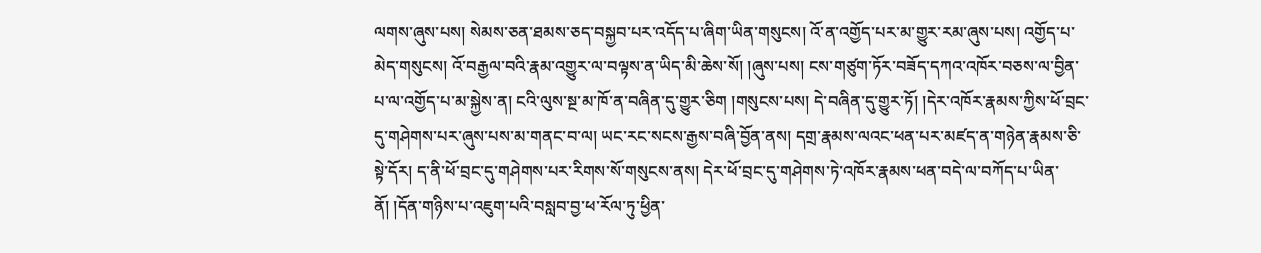ལགས་ཞུས་པས། སེམས་ཅན་ཐམས་ཅད་བསྐྱབ་པར་འདོད་པ་ཞིག་ཡིན་གསུངས། འོ་ན་འགྱོད་པར་མ་གྱུར་རམ་ཞུས་པས། འགྱོད་པ་མེད་གསུངས། འོ་བརྒྱལ་བའི་རྣམ་འགྱུར་ལ་བལྟས་ན་ཡིད་མི་ཆེས་སོ། །ཞུས་པས། ངས་གཙུག་ཏོར་བཟོད་དཀའ་འཁོར་བཅས་ལ་བྱིན་པ་ལ་འགྱོད་པ་མ་སྐྱེས་ན། ངའི་ལུས་སྔ་མ་ཁོ་ན་བཞིན་དུ་གྱུར་ཅིག །གསུངས་པས། དེ་བཞིན་དུ་གྱུར་ཏོ། །དེར་འཁོར་རྣམས་ཀྱིས་ཕོ་བྲང་དུ་གཤེགས་པར་ཞུས་པས་མ་གནང་བ་ལ། ཡང་རང་སངས་རྒྱས་བཞི་བྱོན་ནས། དགྲ་རྣམས་ལའང་ཕན་པར་མཛད་ན་གཉེན་རྣམས་ཅི་སྟེ་དོར། ད་ནི་ཕོ་བྲང་དུ་གཤེགས་པར་རིགས་སོ་གསུངས་ནས། དེར་ཕོ་བྲང་དུ་གཤེགས་ཏེ་འཁོར་རྣམས་ཕན་བདེ་ལ་བཀོད་པ་ཡིན་ནོ། །དོན་གཉིས་པ་འཇུག་པའི་བསླབ་བྱ་ཕ་རོལ་ཏུ་ཕྱིན་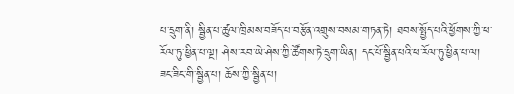པ་དྲུག་ནི། སྦྱིན་པ་ཚུལ་ཁྲིམས་བཟོད་པ་བརྩོན་འགྲུས་བསམ་གཏན་ཏེ། ཐབས་སྤྱོད་པའི་ཕྱོགས་ཀྱི་ཕ་རོལ་ཏུ་ཕྱིན་པ་ལྔ། ཤེས་རབ་ཡེ་ཤེས་ཀྱི་ཚོགས་ཏེ་དྲུག་ཡིན། དང་པོ་སྦྱིན་པའི་ཕ་རོལ་ཏུ་ཕྱིན་པ་ལ། ཟང་ཟིང་གི་སྦྱིན་པ། ཆོས་ཀྱི་སྦྱིན་པ།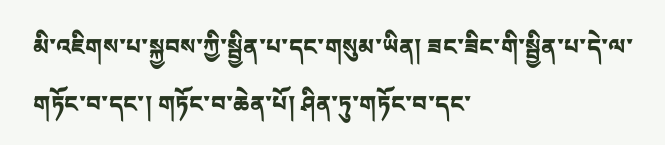མི་འཇིགས་པ་སྐྱབས་ཀྱི་སྦྱིན་པ་དང་གསུམ་ཡིན། ཟང་ཟིང་གི་སྦྱིན་པ་དེ་ལ་གཏོང་བ་དང་། གཏོང་བ་ཆེན་པོ། ཤིན་ཏུ་གཏོང་བ་དང་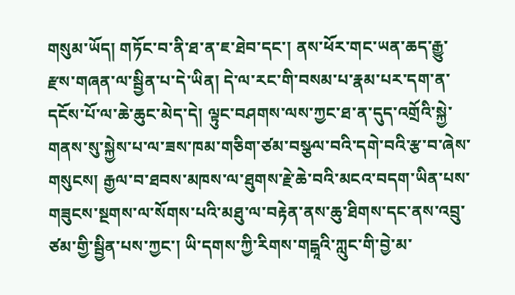གསུམ་ཡོད། གཏོང་བ་ནི་ཐ་ན་ཇ་ཐེབ་དང་། ནས་ཕོར་གང་ཡན་ཆད་རྒྱུ་རྫས་གཞན་ལ་སྦྱིན་པ་དེ་ཡིན། དེ་ལ་རང་གི་བསམ་པ་རྣམ་པར་དག་ན་དངོས་པོ་ལ་ཆེ་ཆུང་མེད་དེ། ལྟུང་བཤགས་ལས་ཀྱང་ཐ་ན་དུད་འགྲོའི་སྐྱེ་གནས་སུ་སྐྱེས་པ་ལ་ཟས་ཁམ་གཅིག་ཙམ་བསྩལ་བའི་དགེ་བའི་རྩ་བ་ཞེས་གསུངས། རྒྱལ་བ་ཐབས་མཁས་ལ་ཐུགས་རྗེ་ཆེ་བའི་མངའ་བདག་ཡིན་པས་གཟུངས་སྔགས་ལ་སོགས་པའི་མཐུ་ལ་བརྟེན་ནས་ཆུ་ཐིགས་དང་ནས་འབྲུ་ཙམ་གྱི་སྦྱིན་པས་ཀྱང་། ཡི་དགས་ཀྱི་རིགས་གདྒཱའི་ཀླུང་གི་བྱེ་མ་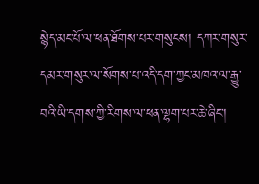སྙེད་མང་པོ་ལ་ཕན་ཐོགས་པར་གསུངས། དཀར་གསུར་དམར་གསུར་ལ་སོགས་པ་འདི་དག་ཀྱང་མཁའ་ལ་རྒྱུ་བའི་ཡི་དགས་ཀྱི་རིགས་ལ་ཕན་ལྷག་པར་ཆེ་ཞིང་།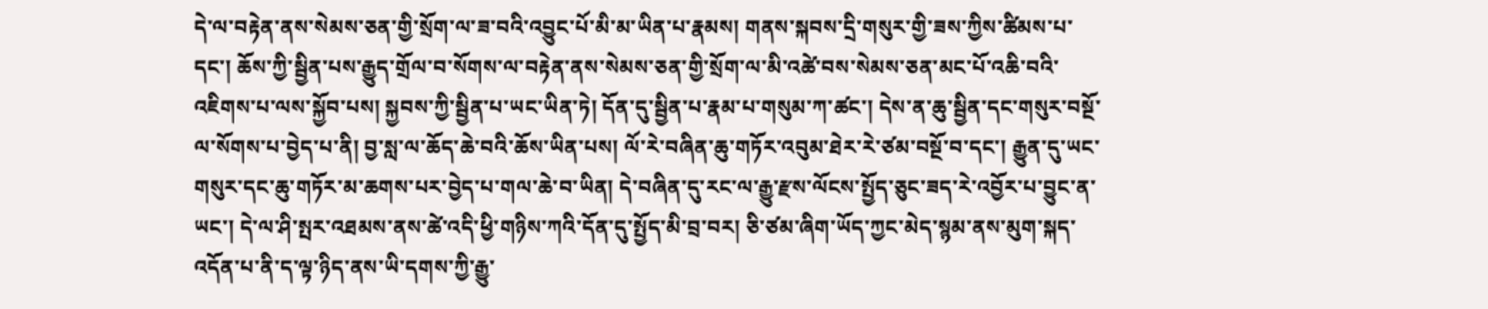དེ་ལ་བརྟེན་ནས་སེམས་ཅན་གྱི་སྲོག་ལ་ཟ་བའི་འབྱུང་པོ་མི་མ་ཡིན་པ་རྣམས། གནས་སྐབས་དྲི་གསུར་གྱི་ཟས་ཀྱིས་ཚིམས་པ་དང་། ཆོས་ཀྱི་སྦྱིན་པས་རྒྱུད་གྲོལ་བ་སོགས་ལ་བརྟེན་ནས་སེམས་ཅན་གྱི་སྲོག་ལ་མི་འཚེ་བས་སེམས་ཅན་མང་པོ་འཆི་བའི་འཇིགས་པ་ལས་སྐྱོབ་པས། སྐྱབས་ཀྱི་སྦྱིན་པ་ཡང་ཡིན་ཏེ། དོན་དུ་སྦྱིན་པ་རྣམ་པ་གསུམ་ཀ་ཚང་། དེས་ན་ཆུ་སྦྱིན་དང་གསུར་བསྔོ་ལ་སོགས་པ་བྱེད་པ་ནི། བྱ་སླ་ལ་ཆོད་ཆེ་བའི་ཆོས་ཡིན་པས། ལོ་རེ་བཞིན་ཆུ་གཏོར་འབུམ་ཐེར་རེ་ཙམ་བསྔོ་བ་དང་། རྒྱུན་དུ་ཡང་གསུར་དང་ཆུ་གཏོར་མ་ཆགས་པར་བྱེད་པ་གལ་ཆེ་བ་ཡིན། དེ་བཞིན་དུ་རང་ལ་རྒྱུ་རྫས་ལོངས་སྤྱོད་ཅུང་ཟད་རེ་འབྱོར་པ་བྱུང་ན་ཡང་། དེ་ལ་ཤི་སྤར་འཐམས་ནས་ཚེ་འདི་ཕྱི་གཉིས་ཀའི་དོན་དུ་སྤྱོད་མི་བྲ་བར། ཅི་ཙམ་ཞིག་ཡོད་ཀྱང་མེད་སྙམ་ནས་མུག་སྐད་འདོན་པ་ནི་ད་ལྟ་ཉིད་ནས་ཡི་དགས་ཀྱི་རྒྱུ་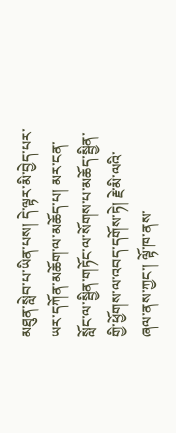མཐུན་སླེབ་པ་ཡིན་པས། དེ་ལྟར་མི་བྱེད་པར་ཡར་དཀོན་མཆོག་ལ་མཆོད་པ། མར་ངན་སློང་ལ་སྦྱིན་གཏོང་ལ་སོགས་པ་མཆོད་སྦྱིན་གྱི་ཕྱོགས་ལ་འབད་དགོས་ཏེ། རྗེ་མི་ལའི་ཞལ་ནས་ཀྱང་། ལྟོ་ཁ་ནས་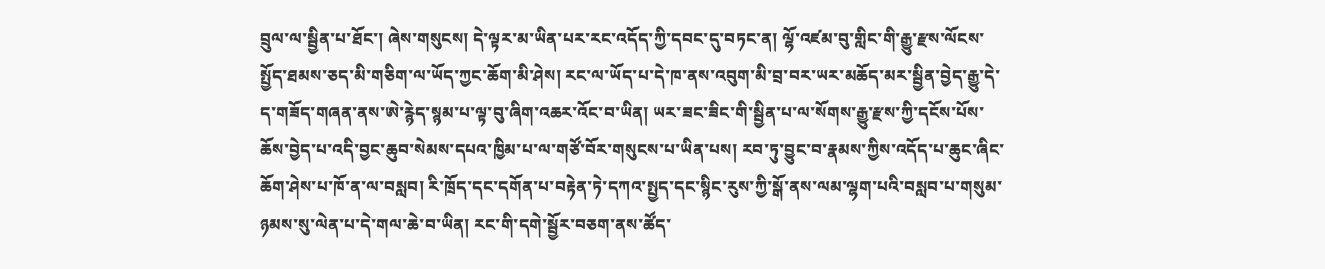བྲུལ་ལ་སྦྱིན་པ་ཐོང་། ཞེས་གསུངས། དེ་ལྟར་མ་ཡིན་པར་རང་འདོད་ཀྱི་དབང་དུ་བཏང་ན། ལྷོ་འཛམ་བུ་གླིང་གི་རྒྱུ་རྫས་ལོངས་སྤྱོད་ཐམས་ཅད་མི་གཅིག་ལ་ཡོད་ཀྱང་ཆོག་མི་ཤེས། རང་ལ་ཡོད་པ་དེ་ཁ་ནས་འབུག་མི་བྲ་བར་ཡར་མཆོད་མར་སྦྱིན་བྱེད་རྒྱུ་དེ་ད་གཟོད་གཞན་ནས་ཨེ་རྙེད་སྙམ་པ་ལྟ་བུ་ཞིག་འཆར་འོང་བ་ཡིན། ཡར་ཟང་ཟིང་གི་སྦྱིན་པ་ལ་སོགས་རྒྱུ་རྫས་ཀྱི་དངོས་པོས་ཆོས་བྱེད་པ་འདི་བྱང་ཆུབ་སེམས་དཔའ་ཁྱིམ་པ་ལ་གཙོ་བོར་གསུངས་པ་ཡིན་པས། རབ་ཏུ་བྱུང་བ་རྣམས་ཀྱིས་འདོད་པ་ཆུང་ཞིང་ཆོག་ཤེས་པ་ཁོ་ན་ལ་བསླབ། རི་ཁྲོད་དང་དགོན་པ་བརྟེན་ཏེ་དཀའ་སྤྱད་དང་སྙིང་རུས་ཀྱི་སྒོ་ནས་ལམ་ལྷག་པའི་བསླབ་པ་གསུམ་ཉམས་སུ་ལེན་པ་དེ་གལ་ཆེ་བ་ཡིན། རང་གི་དགེ་སྦྱོར་བཅག་ནས་ཚོད་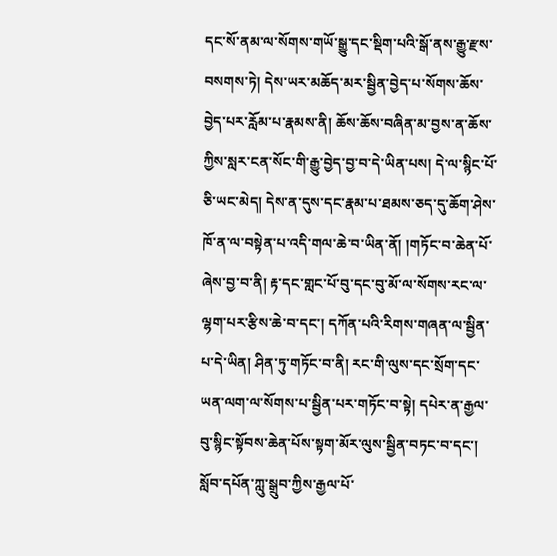དང་སོ་ནམ་ལ་སོགས་གཡོ་སྒྱུ་དང་སྡིག་པའི་སྒོ་ནས་རྒྱུ་རྫས་བསགས་ཏེ། དེས་ཡར་མཆོད་མར་སྦྱིན་བྱེད་པ་སོགས་ཆོས་བྱེད་པར་རློམ་པ་རྣམས་ནི། ཆོས་ཆོས་བཞིན་མ་བྱས་ན་ཆོས་ཀྱིས་སླར་ངན་སོང་གི་རྒྱུ་བྱེད་བྱ་བ་དེ་ཡིན་པས། དེ་ལ་སྙིང་པོ་ཅི་ཡང་མེད། དེས་ན་དུས་དང་རྣམ་པ་ཐམས་ཅད་དུ་ཆོག་ཤེས་ཁོ་ན་ལ་བསྟེན་པ་འདི་གལ་ཆེ་བ་ཡིན་ནོ། །གཏོང་བ་ཆེན་པོ་ཞེས་བྱ་བ་ནི། རྟ་དང་གླང་པོ་བུ་དང་བུ་མོ་ལ་སོགས་རང་ལ་ལྷག་པར་རྩིས་ཆེ་བ་དང་། དཀོན་པའི་རིགས་གཞན་ལ་སྦྱིན་པ་དེ་ཡིན། ཤིན་ཏུ་གཏོང་བ་ནི། རང་གི་ལུས་དང་སྲོག་དང་ཡན་ལག་ལ་སོགས་པ་སྦྱིན་པར་གཏོང་བ་སྟེ། དཔེར་ན་རྒྱལ་བུ་སྙིང་སྟོབས་ཆེན་པོས་སྟག་མོར་ལུས་སྦྱིན་བཏང་བ་དང་། སློབ་དཔོན་ཀླུ་སྒྲུབ་ཀྱིས་རྒྱལ་པོ་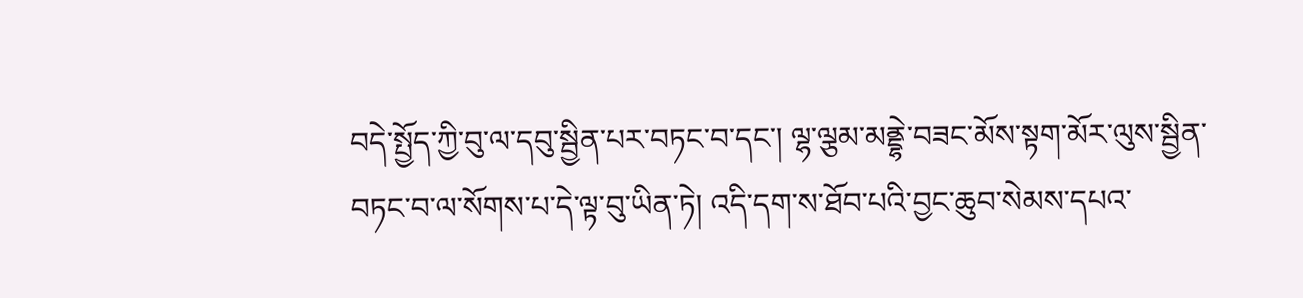བདེ་སྤྱོད་ཀྱི་བུ་ལ་དབུ་སྦྱིན་པར་བཏང་བ་དང་། ལྷ་ལྕམ་མནྡྷེ་བཟང་མོས་སྟག་མོར་ལུས་སྦྱིན་བཏང་བ་ལ་སོགས་པ་དེ་ལྟ་བུ་ཡིན་ཏེ། འདི་དག་ས་ཐོབ་པའི་བྱང་ཆུབ་སེམས་དཔའ་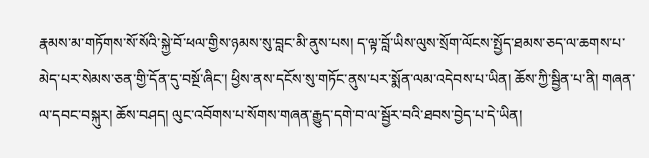རྣམས་མ་གཏོགས་སོ་སོའི་སྐྱེ་བོ་ཕལ་གྱིས་ཉམས་སུ་བླང་མི་ནུས་པས། ད་ལྟ་བློ་ཡིས་ལུས་སྲོག་ལོངས་སྤྱོད་ཐམས་ཅད་ལ་ཆགས་པ་མེད་པར་སེམས་ཅན་གྱི་དོན་དུ་བསྔོ་ཞིང་། ཕྱིས་ནས་དངོས་སུ་གཏོང་ནུས་པར་སྨོན་ལམ་འདེབས་པ་ཡིན། ཆོས་ཀྱི་སྦྱིན་པ་ནི། གཞན་ལ་དབང་བསྐུར། ཆོས་བཤད། ལུང་འབོགས་པ་སོགས་གཞན་རྒྱུད་དགེ་བ་ལ་སྦྱོར་བའི་ཐབས་བྱེད་པ་དེ་ཡིན།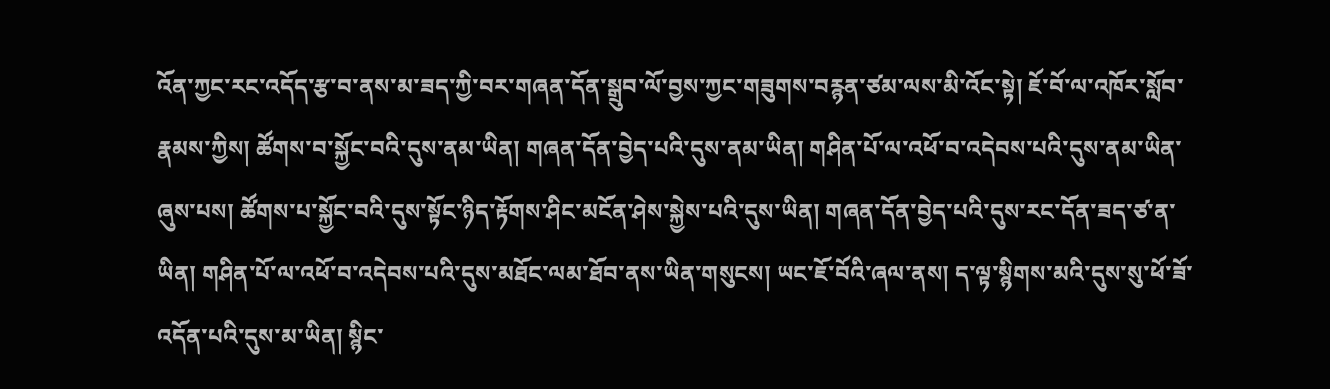འོན་ཀྱང་རང་འདོད་རྩ་བ་ནས་མ་ཟད་ཀྱི་བར་གཞན་དོན་སྒྲུབ་ལོ་བྱས་ཀྱང་གཟུགས་བརྙན་ཙམ་ལས་མི་འོང་སྟེ། ཇོ་བོ་ལ་འཁོར་སློབ་རྣམས་ཀྱིས། ཚོགས་བ་སྐྱོང་བའི་དུས་ནམ་ཡིན། གཞན་དོན་བྱེད་པའི་དུས་ནམ་ཡིན། གཤིན་པོ་ལ་འཕོ་བ་འདེབས་པའི་དུས་ནམ་ཡིན་ཞུས་པས། ཚོགས་པ་སྐྱོང་བའི་དུས་སྟོང་ཉིད་རྟོགས་ཤིང་མངོན་ཤེས་སྐྱེས་པའི་དུས་ཡིན། གཞན་དོན་བྱེད་པའི་དུས་རང་དོན་ཟད་ཙ་ན་ཡིན། གཤིན་པོ་ལ་འཕོ་བ་འདེབས་པའི་དུས་མཐོང་ལམ་ཐོབ་ནས་ཡིན་གསུངས། ཡང་ཇོ་བོའི་ཞལ་ནས། ད་ལྟ་སྙིགས་མའི་དུས་སུ་ཕོ་ཟོ་འདོན་པའི་དུས་མ་ཡིན། སྙིང་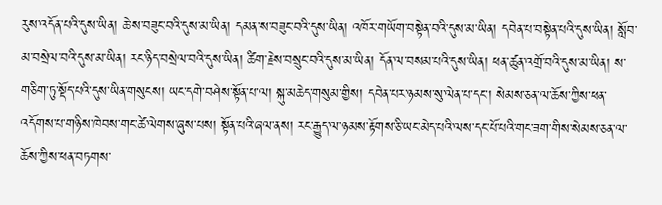རུས་འདོན་པའི་དུས་ཡིན། ཆེ་ས་བཟུང་བའི་དུས་མ་ཡིན། དམན་ས་བཟུང་བའི་དུས་ཡིན། འཁོར་གཡོག་བསྟེན་བའི་དུས་མ་ཡིན། དབེན་པ་བསྟེན་པའི་དུས་ཡིན། སློབ་མ་བསྲེལ་བའི་དུས་མ་ཡིན། རང་ཉིད་བསྲེལ་བའི་དུས་ཡིན། ཚིག་རྗེས་བསྲུང་བའི་དུས་མ་ཡིན། དོན་ལ་བསམ་པའི་དུས་ཡིན། ཕན་ཚུན་འགྲོ་བའི་དུས་མ་ཡིན། ས་གཅིག་ཏུ་སྡོད་པའི་དུས་ཡིན་གསུངས། ཡང་དགེ་བཤེས་སྟོན་པ་ལ། སྐུ་མཆེད་གསུམ་གྱིས། དབེན་པར་ཉམས་སུ་ལེན་པ་དང་། སེམས་ཅན་ལ་ཆོས་ཀྱིས་ཕན་འདོགས་པ་གཉིས་ཁེབས་གང་ཚེ་ལེགས་ཞུས་པས། སྟོན་པའི་ཞལ་ནས། རང་རྒྱུད་ལ་ཉམས་རྟོགས་ཅི་ཡང་མེད་པའི་ལས་དང་པོ་པའི་གང་ཟག་གིས་སེམས་ཅན་ལ་ཆོས་ཀྱིས་ཕན་བཏགས་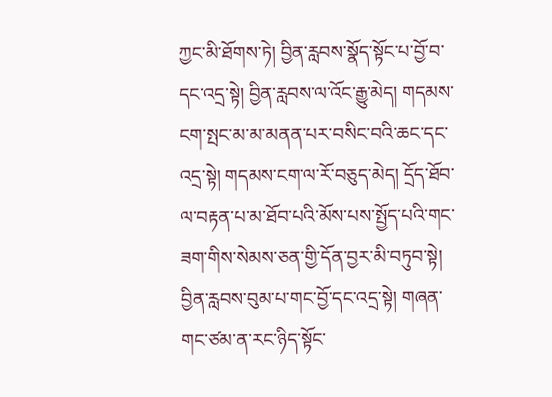ཀྱང་མི་ཐོགས་ཏེ། བྱིན་རླབས་སྣོད་སྟོང་པ་བྱོ་བ་དང་འདྲ་སྟེ། བྱིན་རླབས་ལ་འོང་རྒྱུ་མེད། གདམས་ངག་སྤང་མ་མ་མནན་པར་བསིང་བའི་ཆང་དང་འདྲ་སྟེ། གདམས་ངག་ལ་རོ་བཅུད་མེད། དྲོད་ཐོབ་ལ་བརྟན་པ་མ་ཐོབ་པའི་མོས་པས་སྤྱོད་པའི་གང་ཟག་གིས་སེམས་ཅན་གྱི་དོན་བྱར་མི་བཏུབ་སྟེ། བྱིན་རླབས་བུམ་པ་གང་བྱོ་དང་འདྲ་སྟེ། གཞན་གང་ཙམ་ན་རང་ཉིད་སྟོང་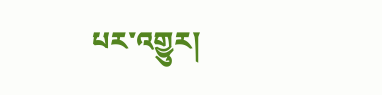པར་འགྱུར།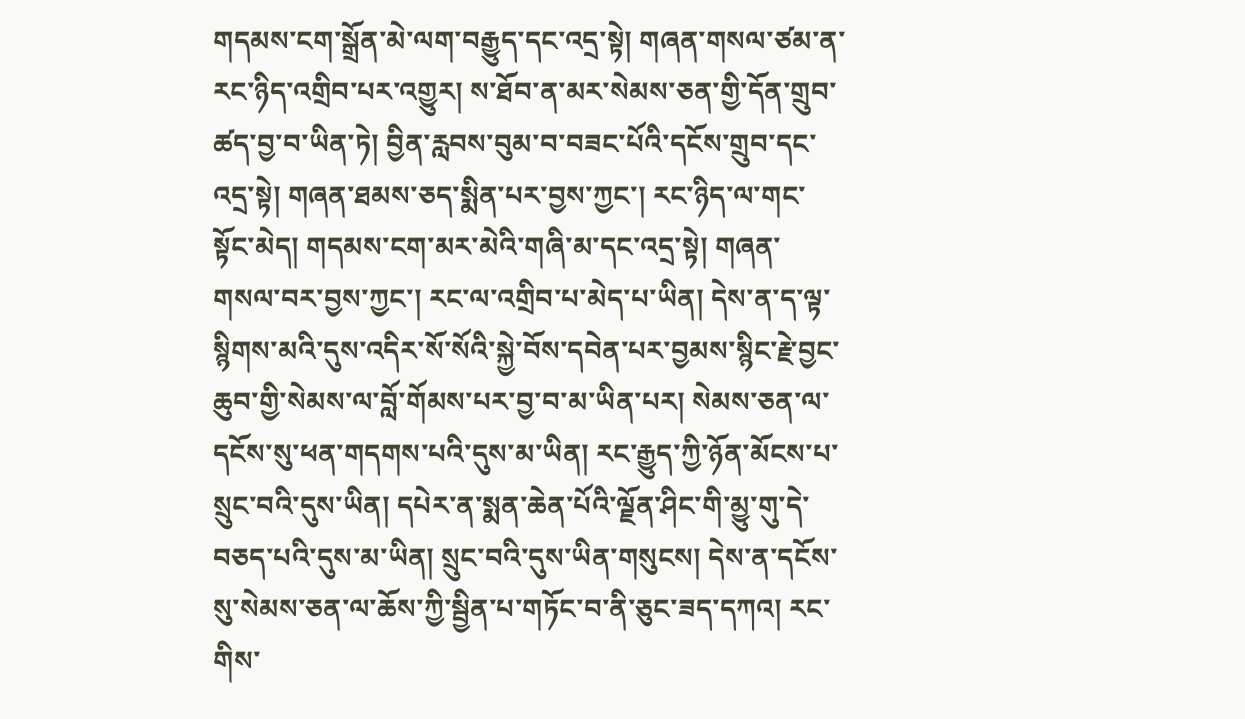གདམས་ངག་སྒྲོན་མེ་ལག་བརྒྱུད་དང་འདྲ་སྟེ། གཞན་གསལ་ཙམ་ན་རང་ཉིད་འགྲིབ་པར་འགྱུར། ས་ཐོབ་ན་མར་སེམས་ཅན་གྱི་དོན་གྲུབ་ཚད་བྱ་བ་ཡིན་ཏེ། བྱིན་རླབས་བུམ་བ་བཟང་པོའི་དངོས་གྲུབ་དང་འདྲ་སྟེ། གཞན་ཐམས་ཅད་སྨིན་པར་བྱས་ཀྱང་། རང་ཉིད་ལ་གང་སྟོང་མེད། གདམས་ངག་མར་མེའི་གཞི་མ་དང་འདྲ་སྟེ། གཞན་གསལ་བར་བྱས་ཀྱང་། རང་ལ་འགྲིབ་པ་མེད་པ་ཡིན། དེས་ན་ད་ལྟ་སྙིགས་མའི་དུས་འདིར་སོ་སོའི་སྐྱེ་བོས་དབེན་པར་བྱམས་སྙིང་རྗེ་བྱང་ཆུབ་གྱི་སེམས་ལ་བློ་གོམས་པར་བྱ་བ་མ་ཡིན་པར། སེམས་ཅན་ལ་དངོས་སུ་ཕན་གདགས་པའི་དུས་མ་ཡིན། རང་རྒྱུད་ཀྱི་ཉོན་མོངས་པ་སྲུང་བའི་དུས་ཡིན། དཔེར་ན་སྨན་ཆེན་པོའི་ལྗོན་ཤིང་གི་མྱུ་གུ་དེ་བཅད་པའི་དུས་མ་ཡིན། སྲུང་བའི་དུས་ཡིན་གསུངས། དེས་ན་དངོས་སུ་སེམས་ཅན་ལ་ཆོས་ཀྱི་སྦྱིན་པ་གཏོང་བ་ནི་ཅུང་ཟད་དཀའ། རང་གིས་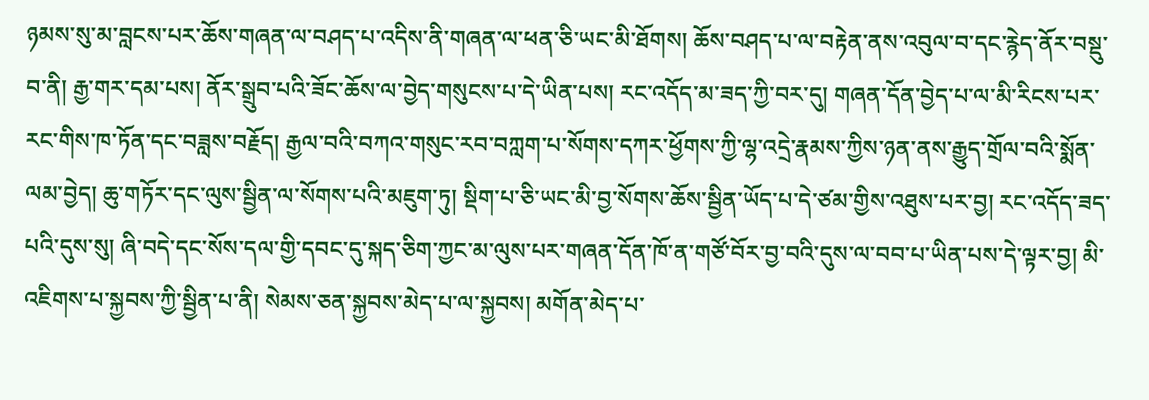ཉམས་སུ་མ་བླངས་པར་ཆོས་གཞན་ལ་བཤད་པ་འདིས་ནི་གཞན་ལ་ཕན་ཅི་ཡང་མི་ཐོགས། ཆོས་བཤད་པ་ལ་བརྟེན་ནས་འབུལ་བ་དང་རྙེད་ནོར་བསྡུ་བ་ནི། རྒྱ་གར་དམ་པས། ནོར་སྒྲུབ་པའི་ཟོང་ཆོས་ལ་བྱེད་གསུངས་པ་དེ་ཡིན་པས། རང་འདོད་མ་ཟད་ཀྱི་བར་དུ། གཞན་དོན་བྱེད་པ་ལ་མི་རིངས་པར་རང་གིས་ཁ་ཏོན་དང་བཟླས་བརྗོད། རྒྱལ་བའི་བཀའ་གསུང་རབ་བཀླག་པ་སོགས་དཀར་ཕྱོགས་ཀྱི་ལྷ་འདྲེ་རྣམས་ཀྱིས་ཉན་ནས་རྒྱུད་གྲོལ་བའི་སྨོན་ལམ་བྱེད། ཆུ་གཏོར་དང་ལུས་སྦྱིན་ལ་སོགས་པའི་མཇུག་ཏུ། སྡིག་པ་ཅི་ཡང་མི་བྱ་སོགས་ཆོས་སྦྱིན་ཡོད་པ་དེ་ཙམ་གྱིས་འཐུས་པར་བྱ། རང་འདོད་ཟད་པའི་དུས་སུ། ཞི་བདེ་དང་སོས་དལ་གྱི་དབང་དུ་སྐད་ཅིག་ཀྱང་མ་ལུས་པར་གཞན་དོན་ཁོ་ན་གཙོ་བོར་བྱ་བའི་དུས་ལ་བབ་པ་ཡིན་པས་དེ་ལྟར་བྱ། མི་འཇིགས་པ་སྐྱབས་ཀྱི་སྦྱིན་པ་ནི། སེམས་ཅན་སྐྱབས་མེད་པ་ལ་སྐྱབས། མགོན་མེད་པ་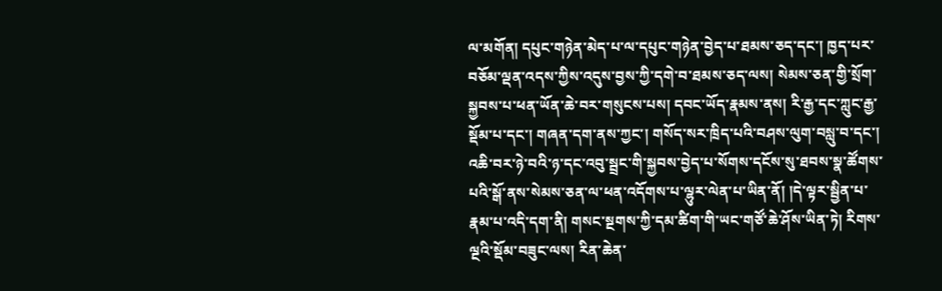ལ་མགོན། དཔུང་གཉེན་མེད་པ་ལ་དཔུང་གཉེན་བྱེད་པ་ཐམས་ཅད་དང་། ཁྱད་པར་བཅོམ་ལྡན་འདས་ཀྱིས་འདུས་བྱས་ཀྱི་དགེ་བ་ཐམས་ཅད་ལས། སེམས་ཅན་གྱི་སྲོག་སྐྱབས་པ་ཕན་ཡོན་ཆེ་བར་གསུངས་པས། དབང་ཡོད་རྣམས་ནས། རི་རྒྱ་དང་ཀླུང་རྒྱ་སྡོམ་པ་དང་། གཞན་དག་ནས་ཀྱང་། གསོད་སར་ཁྲིད་པའི་བཤས་ལུག་བསླུ་བ་དང་། འཆི་བར་ཉེ་བའི་ཉ་དང་འབུ་སྦྲང་གི་སྐྱབས་བྱེད་པ་སོགས་དངོས་སུ་ཐབས་སྣ་ཚོགས་པའི་སྒོ་ནས་སེམས་ཅན་ལ་ཕན་འདོགས་པ་ལྷུར་ལེན་པ་ཡིན་ནོ། །དེ་ལྟར་སྦྱིན་པ་རྣམ་པ་འདི་དག་ནི། གསང་སྔགས་ཀྱི་དམ་ཚིག་གི་ཡང་གཙོ་ཆེ་ཤོས་ཡིན་ཏེ། རིགས་ལྔའི་སྡོམ་བཟུང་ལས། རིན་ཆེན་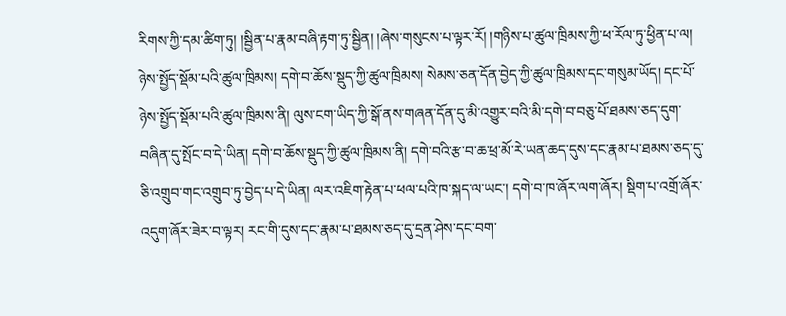རིགས་ཀྱི་དམ་ཚིག་ཏུ། །སྦྱིན་པ་རྣམ་བཞི་རྟག་ཏུ་སྦྱིན། །ཞེས་གསུངས་པ་ལྟར་རོ། །གཉིས་པ་ཚུལ་ཁྲིམས་ཀྱི་ཕ་རོལ་ཏུ་ཕྱིན་པ་ལ། ཉེས་སྤྱོད་སྡོམ་པའི་ཚུལ་ཁྲིམས། དགེ་བ་ཆོས་སྡུད་ཀྱི་ཚུལ་ཁྲིམས། སེམས་ཅན་དོན་བྱེད་ཀྱི་ཚུལ་ཁྲིམས་དང་གསུམ་ཡོད། དང་པོ་ཉེས་སྤྱོད་སྡོམ་པའི་ཚུལ་ཁྲིམས་ནི། ལུས་ངག་ཡིད་ཀྱི་སྒོ་ནས་གཞན་དོན་དུ་མི་འགྱུར་བའི་མི་དགེ་བ་བཅུ་པོ་ཐམས་ཅད་དུག་བཞིན་དུ་སྤོང་བ་དེ་ཡིན། དགེ་བ་ཆོས་སྡུད་ཀྱི་ཚུལ་ཁྲིམས་ནི། དགེ་བའི་རྩ་བ་ཆ་ཕྲ་མོ་རེ་ཡན་ཆད་དུས་དང་རྣམ་པ་ཐམས་ཅད་དུ་ཅི་འགྲུབ་གང་འགྲུབ་ཏུ་བྱེད་པ་དེ་ཡིན། ལར་འཇིག་རྟེན་པ་ཕལ་པའི་ཁ་སྐད་ལ་ཡང་། དགེ་བ་ཁ་ཞོར་ལག་ཞོར། སྡིག་པ་འགྲོ་ཞོར་འདུག་ཞོར་ཟེར་བ་ལྟར། རང་གི་དུས་དང་རྣམ་པ་ཐམས་ཅད་དུ་དྲན་ཤེས་དང་བག་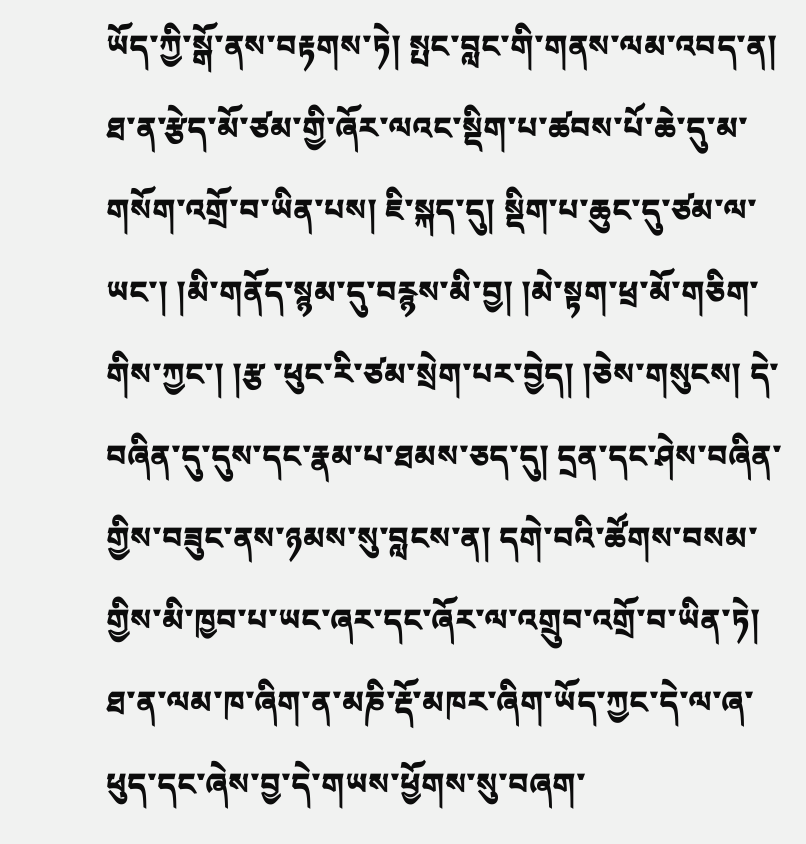ཡོད་ཀྱི་སྒོ་ནས་བརྟགས་ཏེ། སྤང་བླང་གི་གནས་ལམ་འབད་ན། ཐ་ན་རྩེད་མོ་ཙམ་གྱི་ཞོར་ལའང་སྡིག་པ་ཚབས་པོ་ཆེ་དུ་མ་གསོག་འགྲོ་བ་ཡིན་པས། ཇི་སྐད་དུ། སྡིག་པ་ཆུང་དུ་ཙམ་ལ་ཡང་། །མི་གནོད་སྙམ་དུ་བརྙས་མི་བྱ། །མེ་སྟག་ཕྲ་མོ་གཅིག་གིས་ཀྱང་། །རྩ ་ཕུང་རི་ཙམ་སྲེག་པར་བྱེད། །ཅེས་གསུངས། དེ་བཞིན་དུ་དུས་དང་རྣམ་པ་ཐམས་ཅད་དུ། དྲན་དང་ཤེས་བཞིན་གྱིས་བཟུང་ནས་ཉམས་སུ་བླངས་ན། དགེ་བའི་ཚོགས་བསམ་གྱིས་མི་ཁྱབ་པ་ཡང་ཞར་དང་ཞོར་ལ་འགྲུབ་འགྲོ་བ་ཡིན་ཏེ། ཐ་ན་ལམ་ཁ་ཞིག་ན་མཎི་རྡོ་མཁར་ཞིག་ཡོད་ཀྱང་དེ་ལ་ཞ་ཕུད་དང་ཞེས་བྱ་དེ་གཡས་ཕྱོགས་སུ་བཞག་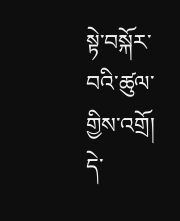སྟེ་བསྐོར་བའི་ཚུལ་གྱིས་འགྲོ། དེ་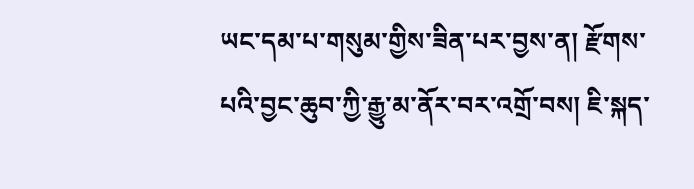ཡང་དམ་པ་གསུམ་གྱིས་ཟིན་པར་བྱས་ན། རྫོགས་པའི་བྱང་ཆུབ་ཀྱི་རྒྱུ་མ་ནོར་བར་འགྲོ་བས། ཇི་སྐད་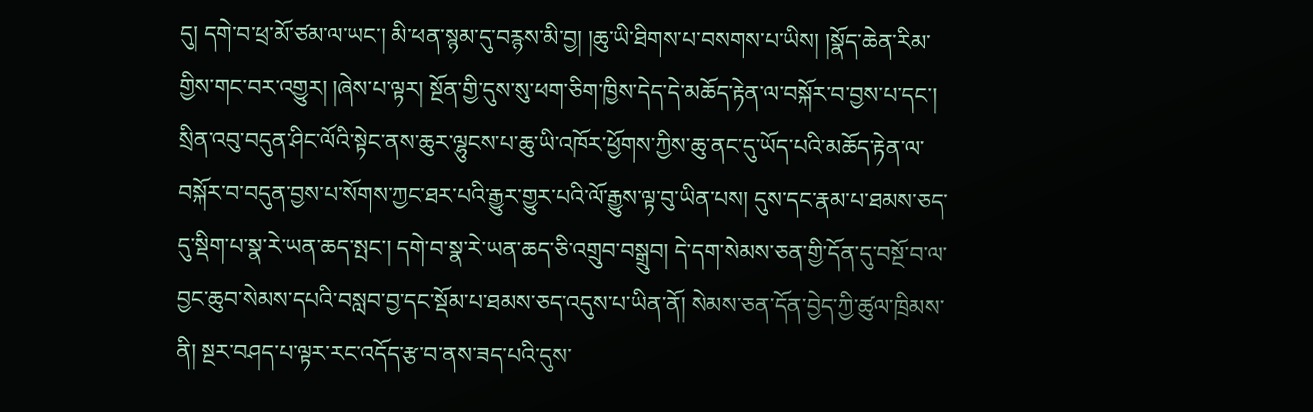དུ། དགེ་བ་ཕྲ་མོ་ཙམ་ལ་ཡང་། མི་ཕན་སྙམ་དུ་བརྙས་མི་བྱ། །ཆུ་ཡི་ཐིགས་པ་བསགས་པ་ཡིས། །སྣོད་ཆེན་རིམ་གྱིས་གང་བར་འགྱུར། །ཞེས་པ་ལྟར། སྔོན་གྱི་དུས་སུ་ཕག་ཅིག་ཁྱིས་དེད་དེ་མཆོད་རྟེན་ལ་བསྐོར་བ་བྱས་པ་དང་། སྲིན་འབུ་བདུན་ཤིང་ལོའི་སྟེང་ནས་ཆུར་ལྷུངས་པ་ཆུ་ཡི་འཁོར་ཕྱོགས་ཀྱིས་ཆུ་ནང་དུ་ཡོད་པའི་མཆོད་རྟེན་ལ་བསྐོར་བ་བདུན་བྱས་པ་སོགས་ཀྱང་ཐར་པའི་རྒྱུར་གྱུར་པའི་ལོ་རྒྱུས་ལྟ་བུ་ཡིན་པས། དུས་དང་རྣམ་པ་ཐམས་ཅད་དུ་སྡིག་པ་སྣ་རེ་ཡན་ཆད་སྤང་། དགེ་བ་སྣ་རེ་ཡན་ཆད་ཅི་འགྲུབ་བསྒྲུབ། དེ་དག་སེམས་ཅན་གྱི་དོན་དུ་བསྔོ་བ་ལ་བྱང་ཆུབ་སེམས་དཔའི་བསླབ་བྱ་དང་སྡོམ་པ་ཐམས་ཅད་འདུས་པ་ཡིན་ནོ། སེམས་ཅན་དོན་བྱེད་ཀྱི་ཚུལ་ཁྲིམས་ནི། སྔར་བཤད་པ་ལྟར་རང་འདོད་རྩ་བ་ནས་ཟད་པའི་དུས་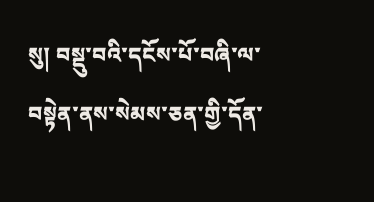སུ། བསྡུ་བའི་དངོས་པོ་བཞི་ལ་བསྟེན་ནས་སེམས་ཅན་གྱི་དོན་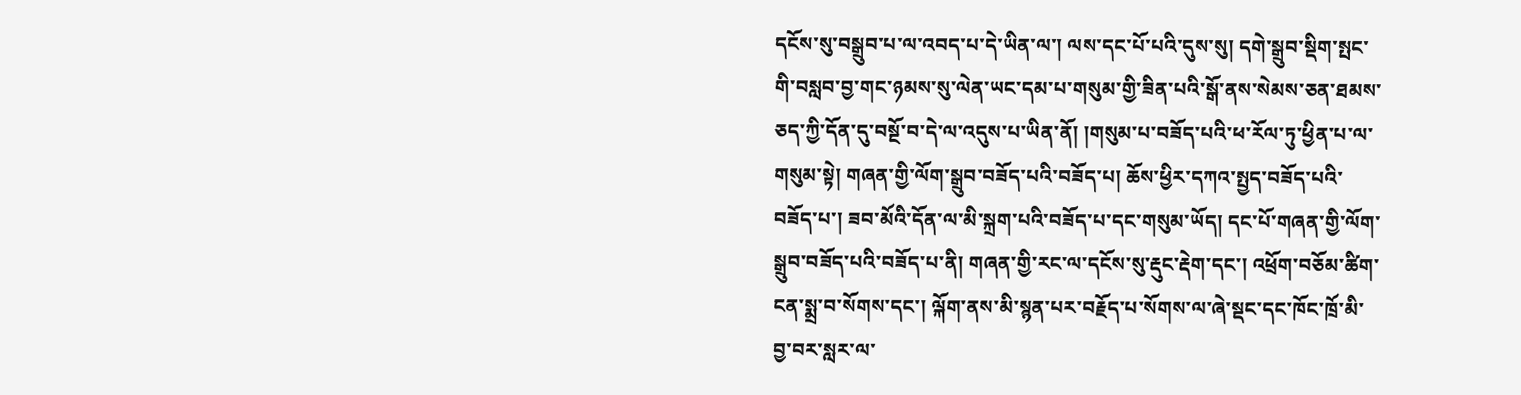དངོས་སུ་བསྒྲུབ་པ་ལ་འབད་པ་དེ་ཡིན་ལ་། ལས་དང་པོ་པའི་དུས་སུ། དགེ་སྒྲུབ་སྡིག་སྤང་གི་བསླབ་བྱ་གང་ཉམས་སུ་ལེན་ཡང་དམ་པ་གསུམ་གྱི་ཟིན་པའི་སྒོ་ནས་སེམས་ཅན་ཐམས་ཅད་ཀྱི་དོན་དུ་བསྔོ་བ་དེ་ལ་འདུས་པ་ཡིན་ནོ། །གསུམ་པ་བཟོད་པའི་ཕ་རོལ་ཏུ་ཕྱིན་པ་ལ་གསུམ་སྟེ། གཞན་གྱི་ལོག་སྒྲུབ་བཟོད་པའི་བཟོད་པ། ཆོས་ཕྱིར་དཀའ་སྤྱད་བཟོད་པའི་བཟོད་པ་། ཟབ་མོའི་དོན་ལ་མི་སྐྲག་པའི་བཟོད་པ་དང་གསུམ་ཡོད། དང་པོ་གཞན་གྱི་ལོག་སྒྲུབ་བཟོད་པའི་བཟོད་པ་ནི། གཞན་གྱི་རང་ལ་དངོས་སུ་རྡུང་རྡེག་དང་། འཕྲོག་བཅོམ་ཚིག་ངན་སྨྲ་བ་སོགས་དང་། ལྐོག་ནས་མི་སྙན་པར་བརྗོད་པ་སོགས་ལ་ཞེ་སྡང་དང་ཁོང་ཁྲོ་མི་བྱ་བར་སླར་ལ་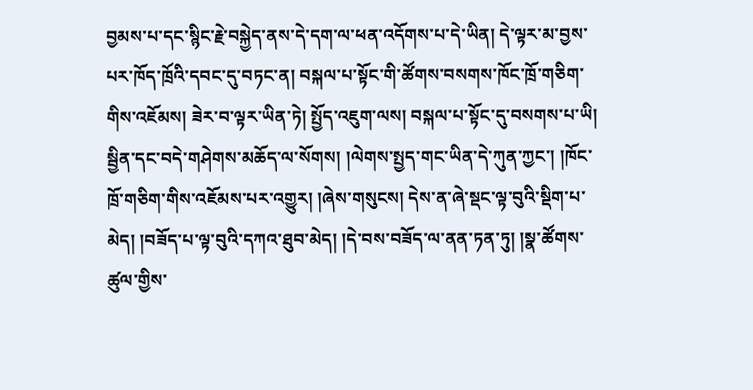བྱམས་པ་དང་སྙིང་རྗེ་བསྐྱེད་ནས་དེ་དག་ལ་ཕན་འདོགས་པ་དེ་ཡིན། དེ་ལྟར་མ་བྱས་པར་ཁོད་ཁྲོའི་དབང་དུ་བཏང་ན། བསྐལ་པ་སྟོང་གི་ཚོགས་བསགས་ཁོང་ཁྲོ་གཅིག་གིས་འཇོམས། ཟེར་བ་ལྟར་ཡིན་ཏེ། སྤྱོད་འཇུག་ལས། བསྐལ་པ་སྟོང་དུ་བསགས་པ་ཡི། སྦྱིན་དང་བདེ་གཤེགས་མཆོད་ལ་སོགས། །ལེགས་སྤྱད་གང་ཡིན་དེ་ཀུན་ཀྱང་། །ཁོང་ཁྲོ་གཅིག་གིས་འཇོམས་པར་འགྱུར། །ཞེས་གསུངས། དེས་ན་ཞེ་སྡང་ལྟ་བུའི་སྡིག་པ་མེད། །བཟོད་པ་ལྟ་བུའི་དཀའ་ཐུབ་མེད། །དེ་བས་བཟོད་ལ་ནན་ཏན་ཏུ། །སྣ་ཚོགས་ཚུལ་གྱིས་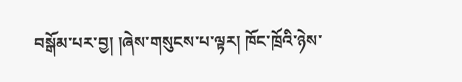བསྒོམ་པར་བྱ། །ཞེས་གསུངས་པ་ལྟར། ཁོང་ཁྲོའི་ཉེས་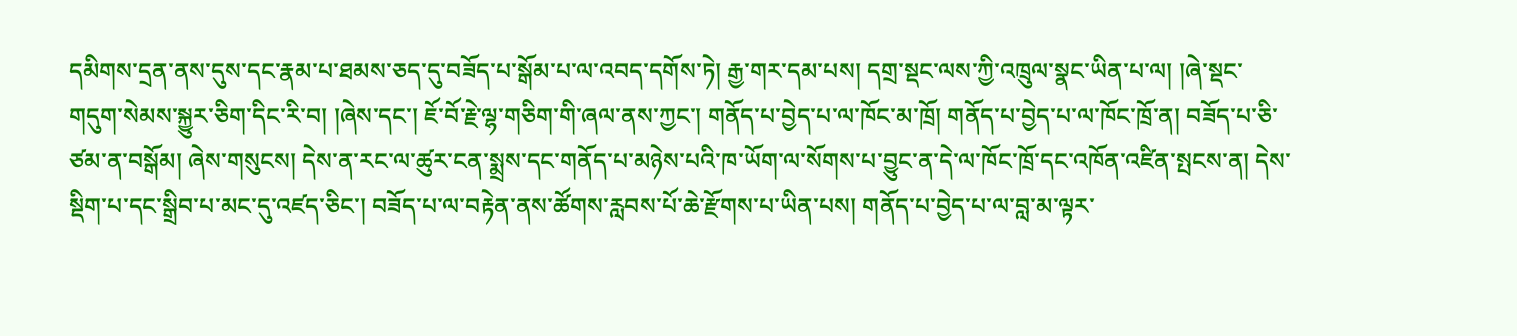དམིགས་དྲན་ནས་དུས་དང་རྣམ་པ་ཐམས་ཅད་དུ་བཟོད་པ་སྒོམ་པ་ལ་འབད་དགོས་ཏེ། རྒྱ་གར་དམ་པས། དགྲ་སྡང་ལས་ཀྱི་འཁྲུལ་སྣང་ཡིན་པ་ལ། །ཞེ་སྡང་གདུག་སེམས་སྐྱུར་ཅིག་དིང་རི་བ། །ཞེས་དང་། ཇོ་བོ་རྗེ་ལྷ་གཅིག་གི་ཞལ་ནས་ཀྱང་། གནོད་པ་བྱེད་པ་ལ་ཁོང་མ་ཁྲོ། གནོད་པ་བྱེད་པ་ལ་ཁོང་ཁྲོ་ན། བཟོད་པ་ཅི་ཙམ་ན་བསྒོམ། ཞེས་གསུངས། དེས་ན་རང་ལ་ཚུར་ངན་སྨྲས་དང་གནོད་པ་མཉེས་པའི་ཁ་ཡོག་ལ་སོགས་པ་བྱུང་ན་དེ་ལ་ཁོང་ཁྲོ་དང་འཁོན་འཛིན་སྤངས་ན། དེས་སྡིག་པ་དང་སྒྲིབ་པ་མང་དུ་འཛད་ཅིང་། བཟོད་པ་ལ་བརྟེན་ནས་ཚོགས་རླབས་པོ་ཆེ་རྫོགས་པ་ཡིན་པས། གནོད་པ་བྱེད་པ་ལ་བླ་མ་ལྟར་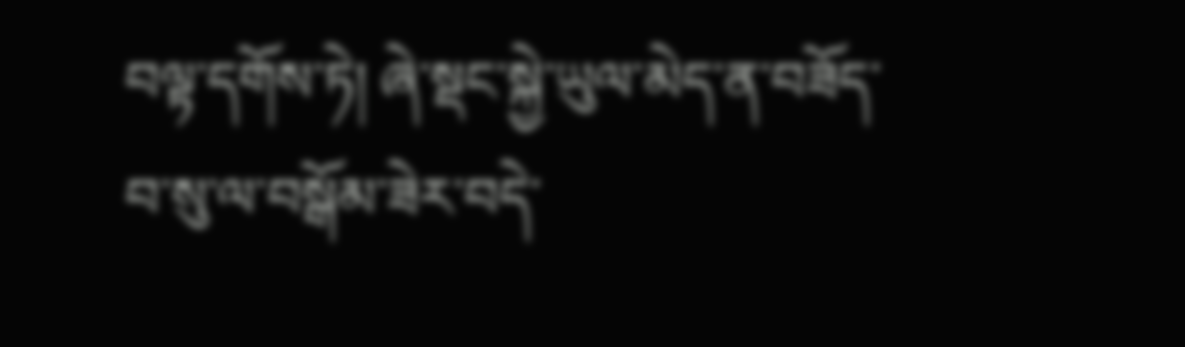བལྟ་དགོས་ཏེ། ཞེ་སྡང་སྐྱེ་ཡུལ་མེད་ན་བཟོད་བ་སུ་ལ་བསྒོམ་ཟེར་བདེ་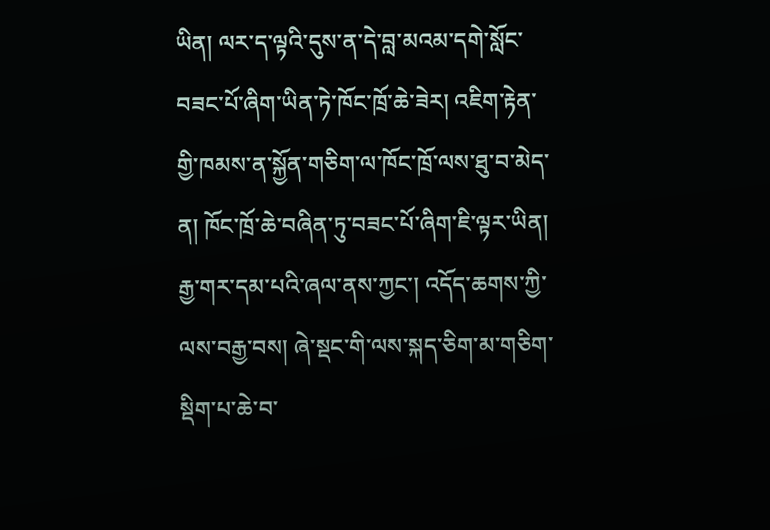ཡིན། ལར་ད་ལྟའི་དུས་ན་དེ་བླ་མའམ་དགེ་སློང་བཟང་པོ་ཞིག་ཡིན་ཏེ་ཁོང་ཁྲོ་ཆེ་ཟེར། འཇིག་རྟེན་གྱི་ཁམས་ན་སྐྱོན་གཅིག་ལ་ཁོང་ཁྲོ་ལས་ཐུ་བ་མེད་ན། ཁོང་ཁྲོ་ཆེ་བཞིན་ཏུ་བཟང་པོ་ཞིག་ཇི་ལྟར་ཡིན། རྒྱ་གར་དམ་པའི་ཞལ་ནས་ཀྱང་། འདོད་ཆགས་ཀྱི་ལས་བརྒྱ་བས། ཞེ་སྡང་གི་ལས་སྐད་ཅིག་མ་གཅིག་སྡིག་པ་ཆེ་བ་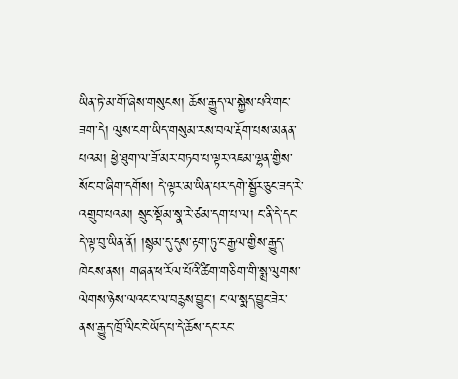ཡིན་ཏེ་མ་གོ་ཞེས་གསུངས། ཆོས་རྒྱུད་ལ་སྐྱེས་པའི་གང་ཟག་དེ། ལུས་ངག་ཡིད་གསུམ་རས་བལ་རྡོག་པས་མནན་པའམ། ཕྱེ་ཐུག་ལ་ཟོ་མར་བཏབ་པ་ལྟར་འཇམ་ལྷན་གྱིས་སོང་བ་ཞིག་དགོས། དེ་ལྟར་མ་ཡིན་པར་དགེ་སྦྱོར་ཅུང་ཟད་རེ་འགྲུབ་པའམ། སྲུང་སྡོམ་སྣ་རེ་ཙམ་དག་པ་ལ། ང་ནི་དེ་དང་དེ་ལྟ་བུ་ཡིན་ནོ། །སྙམ་དུ་དུས་རྟག་ཏུ་ང་རྒྱལ་གྱིས་རྒྱུད་ཁེངས་ནས། གཞན་ཕ་རོལ་པོའི་ཚིག་གཅིག་གི་སྨྲ་ལུགས་ལེགས་ཉེས་ལའང་ང་ལ་བརྙས་བྱུང་། ང་ལ་སྨད་བྱུང་ཟེར་ནས་རྒྱུད་ཁྲོ་ལིང་ངེ་ཡོད་པ་དེ་ཆོས་དང་རང་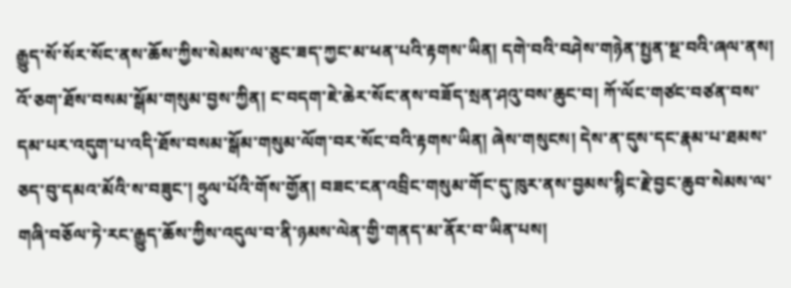རྒྱུད་སོ་སོར་སོང་ནས་ཆོས་ཀྱིས་སེམས་ལ་ཅུང་ཟད་ཀྱང་མ་ཕན་པའི་རྟགས་ཡིན། དགེ་བའི་བཤེས་གཉེན་སྤྱན་སྔ་བའི་ཞལ་ནས། འོ་ཅག་ཐོས་བསམ་སྒོམ་གསུམ་བྱས་ཀྱིན། ང་བདག་ཇེ་ཆེར་སོང་ནས་བཟོད་སྲན་ཤའུ་བས་ཆུང་བ། ཀོ་ལོང་གཙང་བཙན་བས་དམ་པར་འདུག་པ་འདི་ཐོས་བསམ་སྒོམ་གསུམ་ལོག་བར་སོང་བའི་རྟགས་ཡིན། ཞེས་གསུངས། དེས་ན་དུས་དང་རྣམ་པ་ཐམས་ཅད་བུ་དམའ་མོའི་ས་བཟུང་། ཧྲུལ་པོའི་གོས་གྱོན། བཟང་ངན་འབྲིང་གསུམ་གོང་དུ་ཁུར་ནས་བྱམས་སྙིང་རྗེ་བྱང་ཆུབ་སེམས་ལ་གཞི་བཅོལ་ཏེ་རང་རྒྱུད་ཆོས་ཀྱིས་འདུལ་བ་ནི་ཉམས་ལེན་གྱི་གནད་མ་ནོར་བ་ཡིན་པས།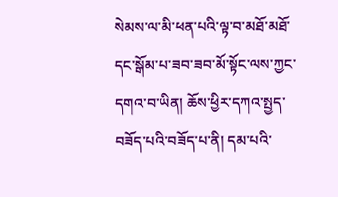སེམས་ལ་མི་ཕན་པའི་ལྟ་བ་མཐོ་མཐོ་དང་སྒོམ་པ་ཟབ་ཟབ་མོ་སྟོང་ལས་ཀྱང་དགའ་བ་ཡིན། ཆོས་ཕྱིར་དཀའ་སྤྱད་བཟོད་པའི་བཟོད་པ་ནི། དམ་པའི་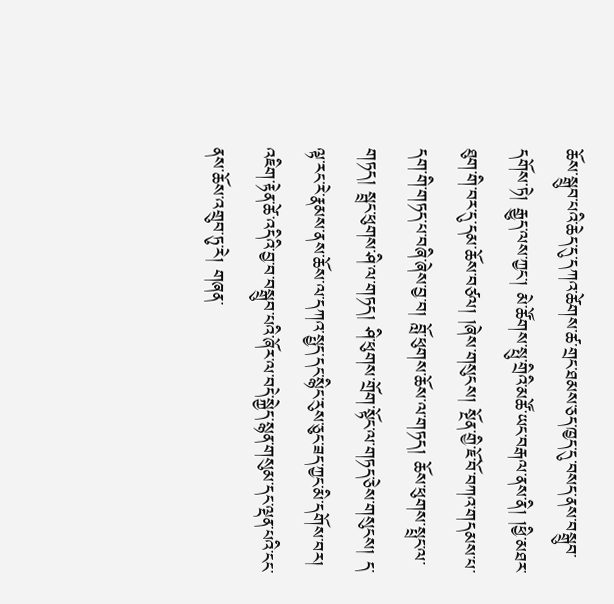ཆོས་སྒྲུབ་པའི་ཆེད་དུ་དཀའ་ཚེགས་ཚ་གྲང་ཐམས་ཅད་ཁྱད་དུ་བསད་ནས་བསྒྲུབ་དགོས་ཏེ། རྒྱུད་ལས་ཀྱང་། མེ་ཚོགས་སྤུ་གྲིའི་མཚོ་ཡང་བརྒལ་ནས་ནི། །ཕྱི་མཐར་ཐུག་གི་བར་དུ་དམ་ཆོས་བཙལ། །ཞེས་གསུངས། སྔོན་གྱི་ཇོ་བོ་བཀའ་གདམས་པ་དག་གི་གཏད་པ་བཞི་ཞེས་བྱ་བ། བློ་ཕུགས་ཆོས་ལ་གཏད། ཆོས་ཕུགས་སྤྲང་ལ་གཏད། སྦྲང་ཕུགས་ཤི་ལ་གཏད། ཤི་ཕུགས་གྲོག་སྟོང་ལ་གཏད་ཅེས་གསུངས། ད་ལྟ་རང་རེ་རྣམས་ནས་ཆོས་ལ་དཀའ་སྤྱད་དང་སྙིང་རུས་ཅུང་ཟད་ཀྱང་མི་དགོས་བར། འཇིག་རྟེན་ཚེ་འདིའི་བྱ་བ་བསྒྲུབ་པའི་ཞོར་ལ་བདེ་སྐྱེད་སྙན་གསུམ་དང་ལྡན་པའི་ངང་ནས་ཆོས་འགྲུབ་ཏུ་རེ། གཞན་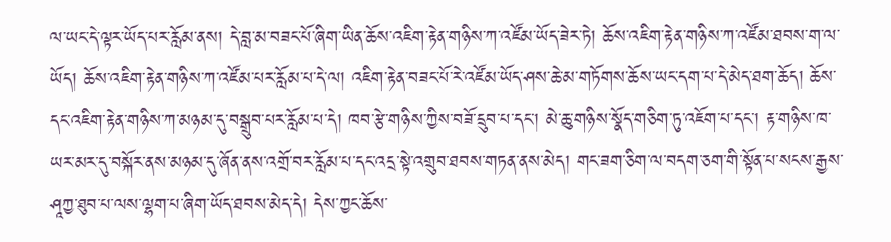ལ་ཡང་དེ་ལྟར་ཡོད་པར་རློམ་ནས། དེ་བླ་མ་བཟང་པོ་ཞིག་ཡིན་ཆོས་འཇིག་རྟེན་གཉིས་ཀ་འཛོམ་ཡོད་ཟེར་ཏེ། ཆོས་འཇིག་རྟེན་གཉིས་ཀ་འཛོམ་ཐབས་ག་ལ་ཡོད། ཆོས་འཇིག་རྟེན་གཉིས་ཀ་འཛོམ་པར་རློམ་པ་དེ་ལ། འཇིག་རྟེན་བཟང་པོ་རེ་འཛོམ་ཡོད་ཤས་ཆེ་མ་གཏོགས་ཆོས་ཡང་དག་པ་དེ་མེད་ཐག་ཆོད། ཆོས་དང་འཇིག་རྟེན་གཉིས་ཀ་མཉམ་དུ་བསྒྲུབ་པར་རློམ་པ་དེ། ཁབ་རྩེ་གཉིས་ཀྱིས་བཟོ་དྲུབ་པ་དང་། མེ་ཆུ་གཉིས་སྣོད་གཅིག་ཏུ་འཇོག་པ་དང་། རྟ་གཉིས་ཁ་ཡར་མར་དུ་བསྐོར་ནས་མཉམ་དུ་ཞོན་ནས་འགྲོ་བར་རློམ་པ་དང་འདྲ་སྟེ་འགྲུབ་ཐབས་གཏན་ནས་མེད། གང་ཟག་ཅིག་ལ་བདག་ཅག་གི་སྟོན་པ་སངས་རྒྱས་ཤཱཀྱ་ཐུབ་པ་ལས་ལྷག་པ་ཞིག་ཡོད་ཐབས་མེད་དེ། དེས་ཀྱང་ཆོས་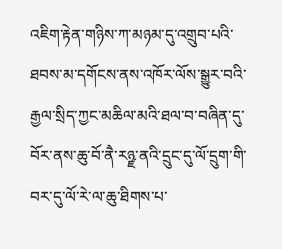འཇིག་རྟེན་གཉིས་ཀ་མཉམ་དུ་འགྲུབ་པའི་ཐབས་མ་དགོངས་ནས་འཁོར་ལོས་སྒྱུར་བའི་རྒྱལ་སྲིད་ཀྱང་མཆིལ་མའི་ཐལ་བ་བཞིན་དུ་བོར་ནས་ཆུ་བོ་ནཻ་རཉྫ་ནའི་དྲུང་དུ་ལོ་དྲུག་གི་བར་དུ་ལོ་རེ་ལ་ཆུ་ཐིགས་པ་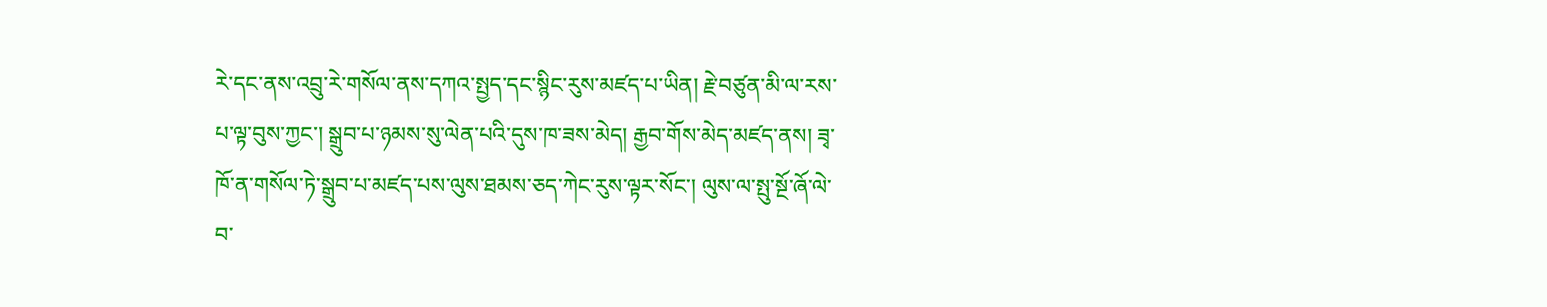རེ་དང་ནས་འབྲུ་རེ་གསོལ་ནས་དཀའ་སྤྱད་དང་སྙིང་རུས་མཛད་པ་ཡིན། རྗེ་བཙུན་མི་ལ་རས་པ་ལྟ་བུས་ཀྱང་། སྒྲུབ་པ་ཉམས་སུ་ལེན་པའི་དུས་ཁ་ཟས་མེད། རྒྱབ་གོས་མེད་མཛད་ནས། ཟྭ་ཁོ་ན་གསོལ་ཏེ་སྒྲུབ་པ་མཛད་པས་ལུས་ཐམས་ཅད་ཀེང་རུས་ལྟར་སོང་། ལུས་ལ་སྤུ་སྔོ་ཞོ་ལེ་བ་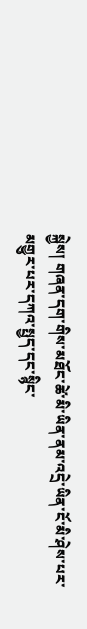སྐྱེས། གཞན་དག་གིས་མཐོང་ཚེ་མི་ཡིན་ནམ་འདྲེ་ཡིན་ངོ་མི་ཤེས་པར་མགྱུར་པར་དཀའ་སྤྱད་དང་སྙིང་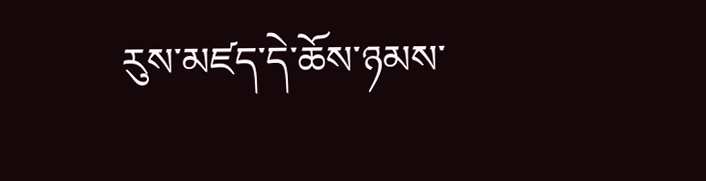རུས་མཛད་དེ་ཆོས་ཉམས་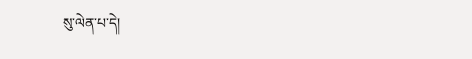སུ་ལེན་པ་དེ།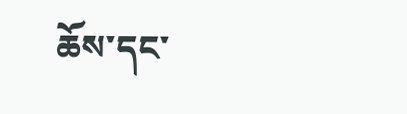ཆོས་དང་